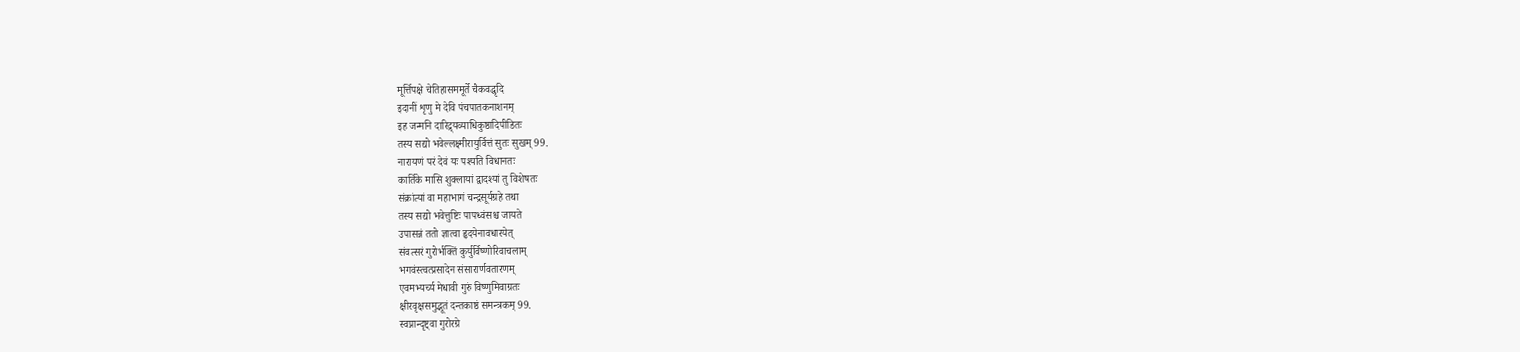मूर्त्तिपक्षे चेतिहासममूर्ते चैकवद्धृदि
इदानीं शृणु मे देवि पंचपातकनाशनम्
इह जन्मनि दारिद्र्यव्याधिकुष्ठादिपीडितः
तस्य सद्यो भवेल्लक्ष्मीरायुर्वित्तं सुतः सुखम् 99.
नारायणं परं देवं यः पश्यति विधानतः
कार्तिके मासि शुक्लायां द्वादश्यां तु विशेषतः
संक्रांत्यां वा महाभागं चन्द्रसूर्यग्रहे तथा
तस्य सद्यो भवेत्तुष्टिः पापध्वंसश्च जायते
उपासन्नं ततो ज्ञात्वा हृदयेनावधारयेत्
संवत्सरं गुरोर्भक्तिं कुर्युर्विष्णोरिवाचलाम्
भगवंस्त्वत्प्रसादेन संसारार्णवतारणम्
एवमभ्यर्च्य मेधावी गुरुं विष्णुमिवाग्रतः
क्षीरवृक्षसमुद्भूतं दन्तकाष्ठं समन्त्रकम् 99.
स्वप्नान्दृष्ट्वा गुरोरग्रे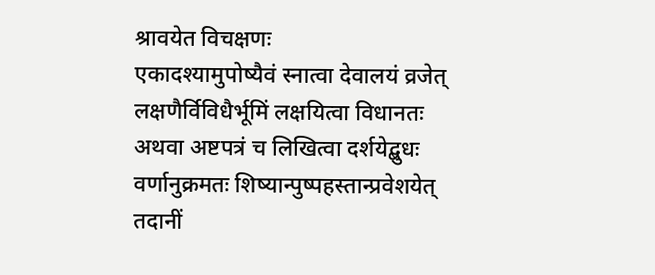श्रावयेत विचक्षणः
एकादश्यामुपोष्यैवं स्नात्वा देवालयं व्रजेत्
लक्षणैर्विविधैर्भूमिं लक्षयित्वा विधानतः
अथवा अष्टपत्रं च लिखित्वा दर्शयेद्बुधः
वर्णानुक्रमतः शिष्यान्पुष्पहस्तान्प्रवेशयेत्
तदानीं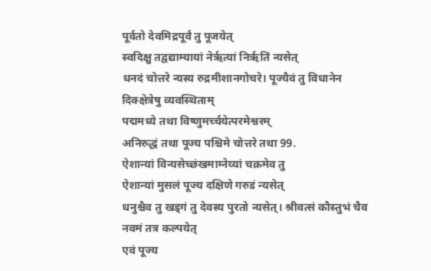पूर्वतो देवमिद्रपूर्वं तु पूजयेत्
स्वदिक्षु तद्वद्याम्यायां नेर्ऋत्यां निर्ऋतिं न्यसेत्
धनदं चोत्तरे न्यस्य रुद्रमीशानगोचरे। पूज्यैवं तु विधानेन दिक्क्षेत्रेषु व्यवस्थिताम्
पद्ममध्ये तथा विष्णुमर्च्चयेत्परमेश्वरम्
अनिरुद्धं तथा पूज्य पश्चिमे चोत्तरे तथा 99.
ऐशान्यां विन्यसेच्छंखमाग्नेय्यां चक्रमेव तु
ऐशान्यां मुसलं पूज्य दक्षिणे गरुडं न्यसेत्
धनुश्चैव तु खड्गं तु देवस्य पुरतो न्यसेत्। श्रीवत्सं कौस्तुभं चैव नवमं तत्र कल्पयेत्
एवं पूज्य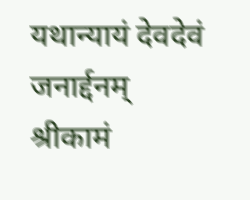यथान्यायं देवदेवं जनार्द्दनम्
श्रीकामं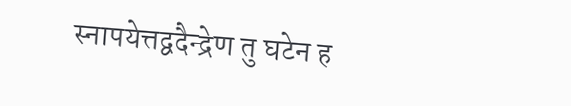स्नापयेत्तद्वदैन्द्रेण तु घटेन ह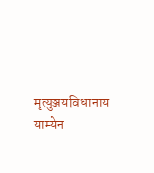मृत्युञ्जयविधानाय याम्येन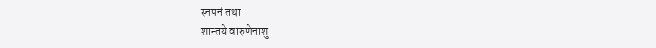स्नपनं तथा
शान्तये वारुणेनाशु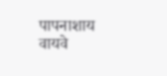पापनाशाय वायवे